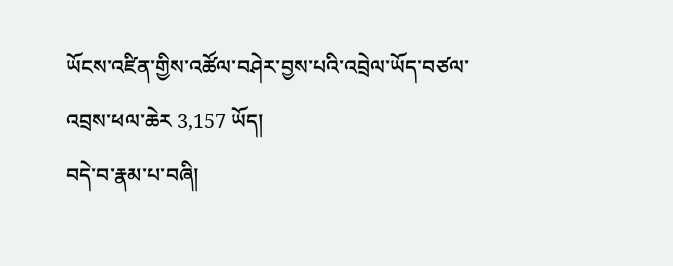ཡོངས་འཛིན་གྱིས་འཚོལ་བཤེར་བྱས་པའི་འབྲེལ་ཡོད་བཙལ་འབྲས་ཕལ་ཆེར 3,157 ཡོད།
བདེ་བ་རྣམ་པ་བཞི།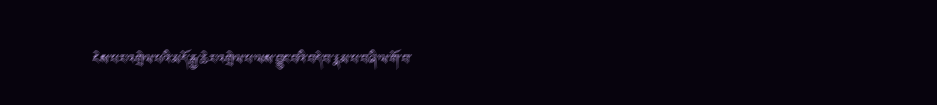ངེས་པར་འགྲེལ་པའི་མདོ་རྒྱ་ཆེར་འགྲེལ་པ་ལས་བྱུང་བའི་བདེ་བ་རྣམ་པ་བཞི་ལ་གོ་བ་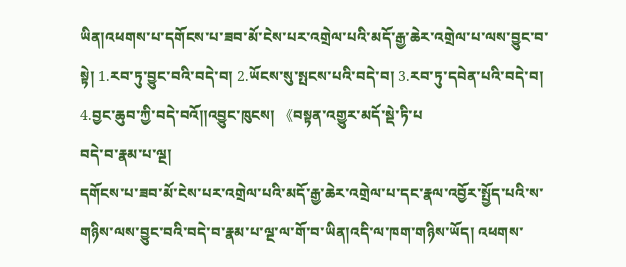ཡིན།འཕགས་པ་དགོངས་པ་ཟབ་མོ་ངེས་པར་འགྲེལ་པའི་མདོ་རྒྱ་ཆེར་འགྲེལ་པ་ལས་བྱུང་བ་སྟེ། 1.རབ་ཏུ་བྱུང་བའི་བདེ་བ། 2.ཡོངས་སུ་སྤངས་པའི་བདེ་བ། 3.རབ་ཏུ་དབེན་པའི་བདེ་བ། 4.བྱང་ཆུབ་ཀྱི་བདེ་བའོ༎འབྱུང་ཁུངས། 《བསྟན་འགྱུར་མདོ་སྡེ་ཏི་པ
བདེ་བ་རྣམ་པ་ལྔ།
དགོངས་པ་ཟབ་མོ་ངེས་པར་འགྲེལ་པའི་མདོ་རྒྱ་ཆེར་འགྲེལ་པ་དང་རྣལ་འབྱོར་སྤྱོད་པའི་ས་གཉིས་ལས་བྱུང་བའི་བདེ་བ་རྣམ་པ་ལྔ་ལ་གོ་བ་ཡིན།འདི་ལ་ཁག་གཉིས་ཡོད། འཕགས་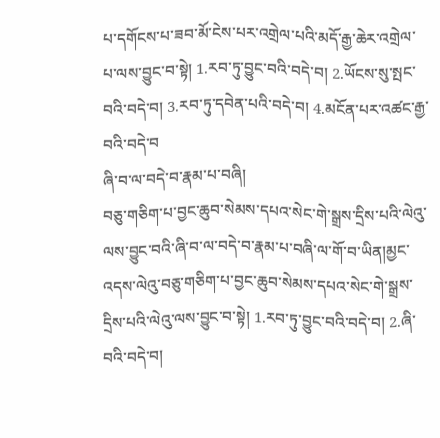པ་དགོངས་པ་ཟབ་མོ་ངེས་པར་འགྲེལ་པའི་མདོ་རྒྱ་ཆེར་འགྲེལ་པ་ལས་བྱུང་བ་སྟེ། 1.རབ་ཏུ་བྱུང་བའི་བདེ་བ། 2.ཡོངས་སུ་སྤང་བའི་བདེ་བ། 3.རབ་ཏུ་དབེན་པའི་བདེ་བ། 4.མངོན་པར་འཚང་རྒྱ་བའི་བདེ་བ
ཞི་བ་ལ་བདེ་བ་རྣམ་པ་བཞི།
བཅུ་གཅིག་པ་བྱང་ཆུབ་སེམས་དཔའ་སེང་གེ་སྒྲས་དྲིས་པའི་ལེའུ་ལས་བྱུང་བའི་ཞི་བ་ལ་བདེ་བ་རྣམ་པ་བཞི་ལ་གོ་བ་ཡིན།མྱང་འདས་ལེའུ་བཅུ་གཅིག་པ་བྱང་ཆུབ་སེམས་དཔའ་སེང་གེ་སྒྲས་དྲིས་པའི་ལེའུ་ལས་བྱུང་བ་སྟེ། 1.རབ་ཏུ་བྱུང་བའི་བདེ་བ། 2.ཞི་བའི་བདེ་བ།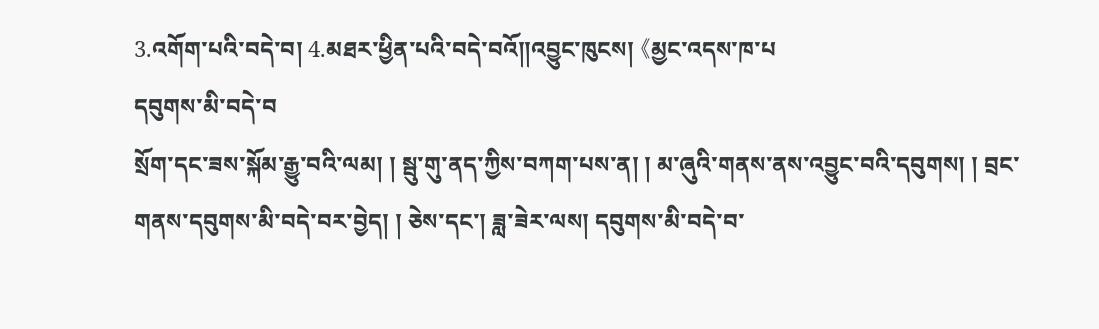3.འགོག་པའི་བདེ་བ། 4.མཐར་ཕྱིན་པའི་བདེ་བའོ༎འབྱུང་ཁུངས། 《མྱང་འདས་ཁ་པ
དབུགས་མི་བདེ་བ
སྲོག་དང་ཟས་སྐོམ་རྒྱུ་བའི་ལམ། ། སྦུ་གུ་ནད་ཀྱིས་བཀག་པས་ན། ། མ་ཞུའི་གནས་ནས་འབྱུང་བའི་དབུགས། ། བྲང་གནས་དབུགས་མི་བདེ་བར་བྱེད། ། ཅེས་དང་། ཟླ་ཟེར་ལས། དབུགས་མི་བདེ་བ་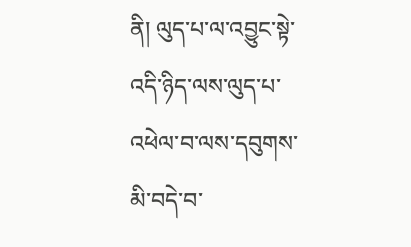ནི། ལུད་པ་ལ་འབྱུང་སྟེ་འདི་ཉིད་ལས་ལུད་པ་འཕེལ་བ་ལས་དབུགས་མི་བདེ་བ་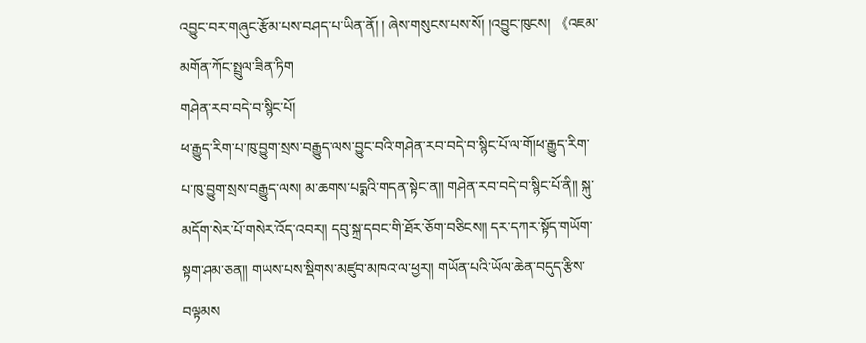འབྱུང་བར་གཞུང་རྩོམ་པས་བཤད་པ་ཡིན་ནོ། ། ཞེས་གསུངས་པས་སོ། །འབྱུང་ཁུངས། 《འཇམ་མགོན་ཀོང་སྤྲུལ་ཟིན་ཏིག
གཤེན་རབ་བདེ་བ་སྙིང་པོ།
ཕ་རྒྱུད་རིག་པ་ཁུ་བྱུག་སྲས་བརྒྱུད་ལས་བྱུང་བའི་གཤེན་རབ་བདེ་བ་སྙིང་པོ་ལ་གོ།ཕ་རྒྱུད་རིག་པ་ཁུ་བྱུག་སྲས་བརྒྱུད་ལས། མ་ཆགས་པདྨའི་གདན་སྟེང་ན༎ གཤེན་རབ་བདེ་བ་སྙིང་པོ་ནི༎ སྐུ་མདོག་སེར་པོ་གསེར་འོད་འབར༎ དབུ་སྐྲ་དབང་གི་ཐོར་ཅོག་བཅིངས༎ དར་དཀར་སྟོད་གཡོག་སྟག་ཤམ་ཅན༎ གཡས་པས་སྡིགས་མཛུབ་མཁའ་ལ་ཕྱར༎ གཡོན་པའི་ཡོལ་ཆེན་བདུད་རྩིས་བལྟམས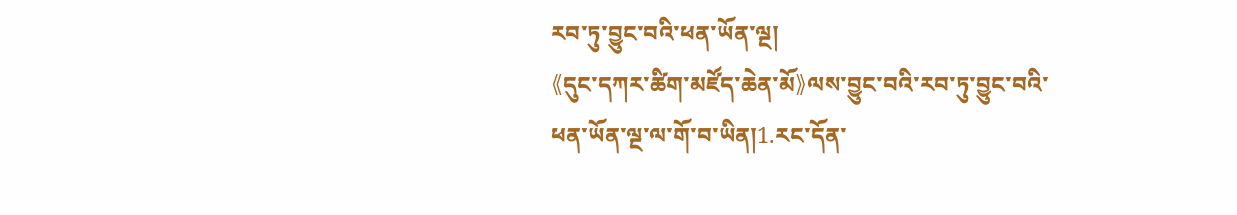རབ་ཏུ་བྱུང་བའི་ཕན་ཡོན་ལྔ།
《དུང་དཀར་ཚིག་མཛོད་ཆེན་མོ》ལས་བྱུང་བའི་རབ་ཏུ་བྱུང་བའི་ཕན་ཡོན་ལྔ་ལ་གོ་བ་ཡིན།1.རང་དོན་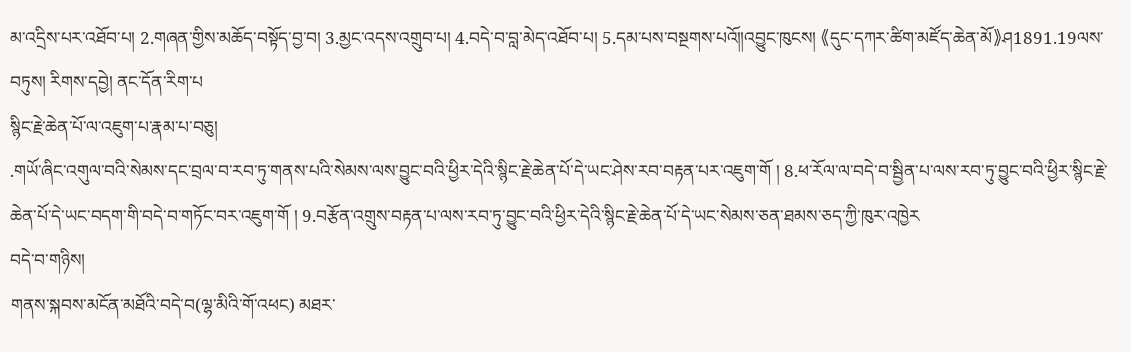མ་འདྲིས་པར་འཐོབ་པ། 2.གཞན་གྱིས་མཆོད་བསྟོད་བྱ་བ། 3.མྱང་འདས་འགྲུབ་པ། 4.བདེ་བ་བླ་མེད་འཐོབ་པ། 5.དམ་པས་བསྔགས་པའོ༎འབྱུང་ཁུངས། 《དུང་དཀར་ཚིག་མཛོད་ཆེན་མོ》ཤ1891.19ལས་བཏུས། རིགས་དབྱེ། ནང་དོན་རིག་པ
སྙིང་རྗེ་ཆེན་པོ་ལ་འཇུག་པ་རྣམ་པ་བཅུ།
.གཡོ་ཞིང་འགུལ་བའི་སེམས་དང་བྲལ་བ་རབ་ཏུ་གནས་པའི་སེམས་ལས་བྱུང་བའི་ཕྱིར་དེའི་སྙིང་རྗེ་ཆེན་པོ་དེ་ཡང་ཤེས་རབ་བརྟན་པར་འཇུག་གོ ། 8.ཕ་རོལ་ལ་བདེ་བ་སྦྱིན་པ་ལས་རབ་ཏུ་བྱུང་བའི་ཕྱིར་སྙིང་རྗེ་ཆེན་པོ་དེ་ཡང་བདག་གི་བདེ་བ་གཏོང་བར་འཇུག་གོ ། 9.བརྩོན་འགྲུས་བརྟན་པ་ལས་རབ་ཏུ་བྱུང་བའི་ཕྱིར་དེའི་སྙིང་རྗེ་ཆེན་པོ་དེ་ཡང་སེམས་ཅན་ཐམས་ཅད་ཀྱི་ཁུར་འཁྱེར
བདེ་བ་གཉིས།
གནས་སྐབས་མངོན་མཐོའི་བདེ་བ(ལྷ་མིའི་གོ་འཕང) མཐར་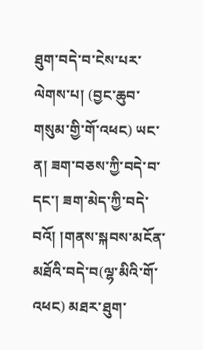ཐུག་བདེ་བ་ངེས་པར་ལེགས་པ། (བྱང་ཆུབ་གསུམ་གྱི་གོ་འཕང) ཡང་ན། ཟག་བཅས་ཀྱི་བདེ་བ་དང་། ཟག་མེད་ཀྱི་བདེ་བའོ། །གནས་སྐབས་མངོན་མཐོའི་བདེ་བ(ལྷ་མིའི་གོ་འཕང) མཐར་ཐུག་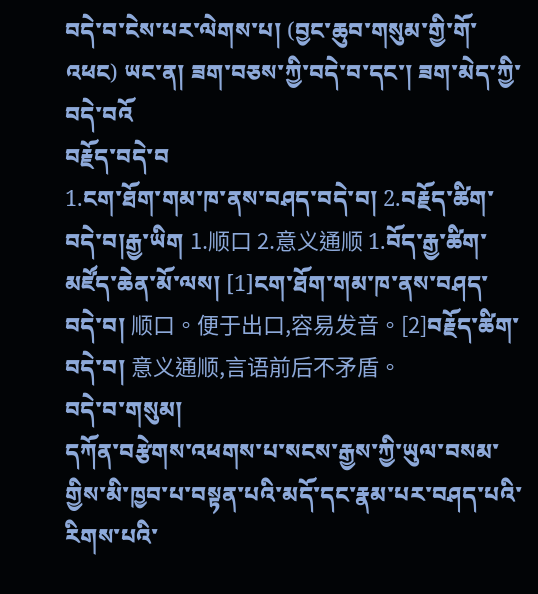བདེ་བ་ངེས་པར་ལེགས་པ། (བྱང་ཆུབ་གསུམ་གྱི་གོ་འཕང) ཡང་ན། ཟག་བཅས་ཀྱི་བདེ་བ་དང་། ཟག་མེད་ཀྱི་བདེ་བའོ
བརྗོད་བདེ་བ
1.ངག་ཐོག་གམ་ཁ་ནས་བཤད་བདེ་བ། 2.བརྗོད་ཚིག་བདེ་བ།རྒྱ་ཡིག 1.顺口 2.意义通顺 1.བོད་རྒྱ་ཚིག་མཛོད་ཆེན་མོ་ལས། [1]ངག་ཐོག་གམ་ཁ་ནས་བཤད་བདེ་བ། 顺口。便于出口,容易发音。[2]བརྗོད་ཚིག་བདེ་བ། 意义通顺,言语前后不矛盾。
བདེ་བ་གསུམ།
དཀོན་བརྩེགས་འཕགས་པ་སངས་རྒྱས་ཀྱི་ཡུལ་བསམ་གྱིས་མི་ཁྱབ་པ་བསྟན་པའི་མདོ་དང་རྣམ་པར་བཤད་པའི་རིགས་པའི་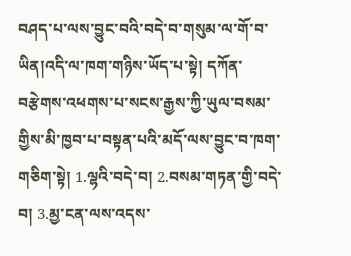བཤད་པ་ལས་བྱུང་བའི་བདེ་བ་གསུམ་ལ་གོ་བ་ཡིན།འདི་ལ་ཁག་གཉིས་ཡོད་པ་སྟེ། དཀོན་བརྩེགས་འཕགས་པ་སངས་རྒྱས་ཀྱི་ཡུལ་བསམ་གྱིས་མི་ཁྱབ་པ་བསྟན་པའི་མདོ་ལས་བྱུང་བ་ཁག་གཅིག་སྟེ། 1.ལྷའི་བདེ་བ། 2.བསམ་གཏན་གྱི་བདེ་བ། 3.མྱ་ངན་ལས་འདས་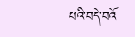པའི་བདེ་བའོ